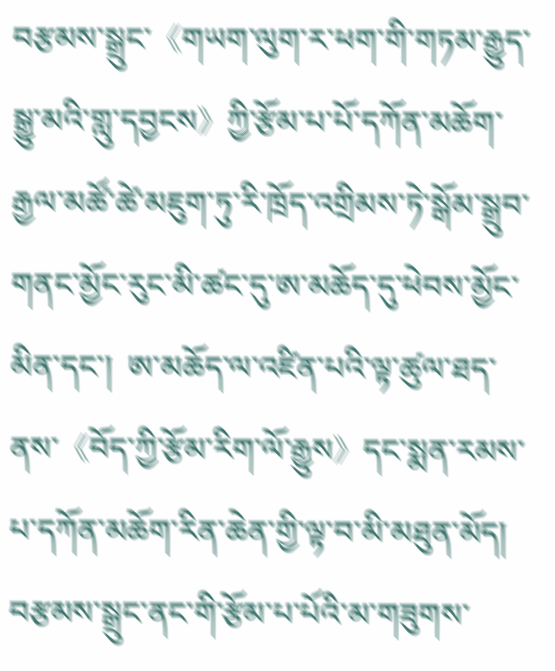བརྩམས་སྒྲུང་《གཡག་ལུག་ར་ཕག་གི་གཏམ་རྒྱུད་སྒྱུ་མའི་གླུ་དབྱངས》ཀྱི་རྩོམ་པ་པོ་དཀོན་མཆོག་རྒྱལ་མཚོ་ཚེ་མཇུག་ཏུ་རི་ཁྲོད་འགྲིམས་ཏེ་སྒོམ་སྒྲུབ་གནང་མྱོང་རུང་མི་ཚང་དུ་ཨ་མཆོད་དུ་ཕེབས་མྱོང་མིན་དང་།  ཨ་མཆོད་ལ་འཛིན་པའི་ལྟ་ཚུལ་ཐད་ནས་《བོད་ཀྱི་རྩོམ་རིག་ལོ་རྒྱུས》དང་སྨན་རམས་པ་དཀོན་མཆོག་རིན་ཆེན་གྱི་ལྟ་བ་མི་མཐུན་མོད།  བརྩམས་སྒྲུང་ནང་གི་རྩོམ་པ་པོའི་མ་གཟུགས་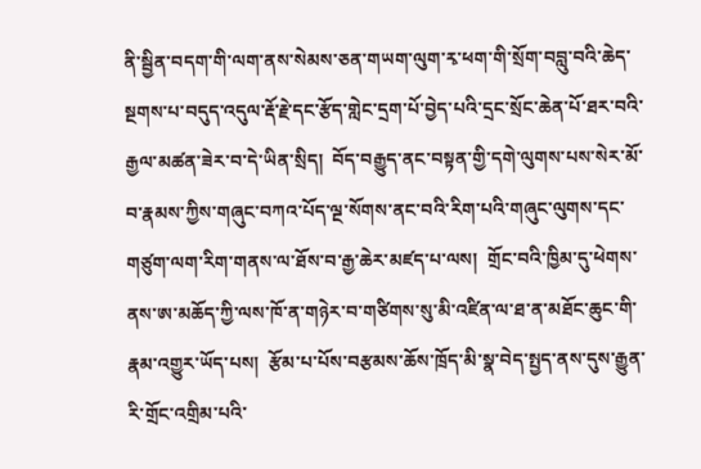ནི་སྦྱིན་བདག་གི་ལག་ནས་སེམས་ཅན་གཡག་ལུག་རྭ་ཕག་གི་སྲོག་བབླུ་བའི་ཆེད་སྔགས་པ་བདུད་འདུལ་རྡོ་རྗེ་དང་རྩོད་གླེང་དྲག་པོ་བྱེད་པའི་དྲང་སྲོང་ཆེན་པོ་ཐར་བའི་རྒྱལ་མཚན་ཟེར་བ་དེ་ཡིན་སྲིད།  བོད་བརྒྱུད་ནང་བསྟན་གྱི་དགེ་ལུགས་པས་སེར་མོ་བ་རྣམས་ཀྱིས་གཞུང་བཀའ་པོད་ལྔ་སོགས་ནང་བའི་རིག་པའི་གཞུང་ལུགས་དང་གཙུག་ལག་རིག་གནས་ལ་ཐོས་བ་རྒྱ་ཆེར་མཛད་པ་ལས།  གྲོང་བའི་ཁྱིམ་དུ་ཕེགས་ནས་ཨ་མཆོད་ཀྱི་ལས་ཁོ་ན་གཉེར་བ་གཙིགས་སུ་མི་འཛིན་ལ་ཐ་ན་མཐོང་ཆུང་གི་རྣམ་འགྱུར་ཡོད་པས།  རྩོམ་པ་པོས་བརྩམས་ཆོས་ཁྲོད་མི་སྣ་བེད་སྤྱད་ནས་དུས་རྒྱུན་རི་གྲོང་འགྲིམ་པའི་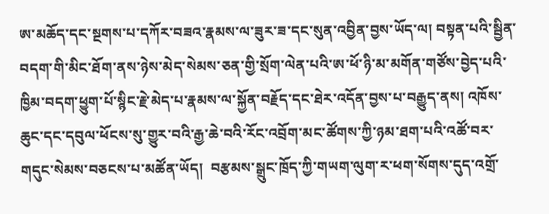ཨ་མཆོད་དང་སྔགས་པ་དཀོར་བཟའ་རྣམས་ལ་ཟུར་ཟ་དང་སུན་འབྱིན་བྱས་ཡོད་ལ། བསྟན་པའི་སྦྱིན་བདག་གི་མིང་ཐོག་ནས་ཉེས་མེད་སེམས་ཅན་གྱི་སྲོག་ལེན་པའི་ཨ་ཕོ་ཉི་མ་མགོན་གཙོས་བྱེད་པའི་ཁྱིམ་བདག་ཕྱུག་པོ་སྙིང་རྗེ་མེད་པ་རྣམས་ལ་སྐྱོན་བརྗོད་དང་ཐེར་འདོན་བྱས་པ་བརྒྱུད་ནས། འཁོས་ཆུང་དང་དབུལ་ཕོངས་སུ་གྱུར་བའི་རྒྱ་ཆེ་བའི་རོང་འབྲོག་མང་ཚོགས་ཀྱི་ཉམ་ཐག་པའི་འཚོ་བར་གདུང་སེམས་བཅངས་པ་མཚོན་ཡོད།  བརྩམས་སྒྲུང་ཁྲོད་ཀྱི་གཡག་ལུག་ར་ཕག་སོགས་དུད་འགྲོ་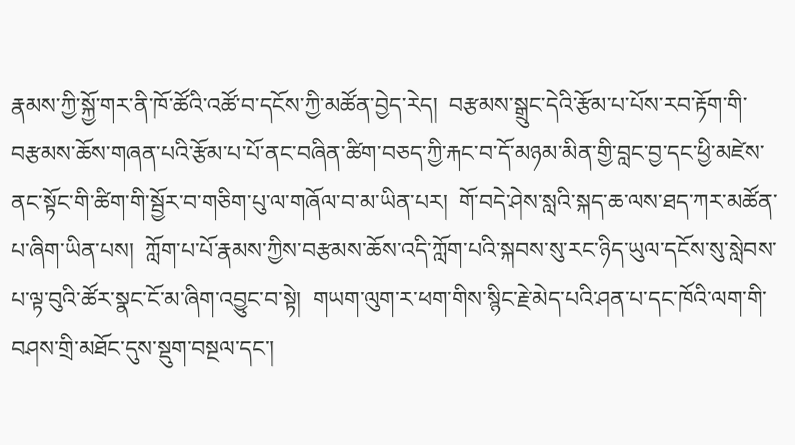རྣམས་ཀྱི་སྐྱོ་གར་ནི་ཁོ་ཚོའི་འཚོ་བ་དངོས་ཀྱི་མཚོན་བྱེད་རེད།  བརྩམས་སྒྲུང་དེའི་རྩོམ་པ་པོས་རབ་རྟོག་གི་བརྩམས་ཆོས་གཞན་པའི་རྩོམ་པ་པོ་ནང་བཞིན་ཚིག་བཅད་ཀྱི་རྐང་བ་དོ་མཉམ་མིན་གྱི་བླང་བྱ་དང་ཕྱི་མཛེས་ནང་སྟོང་གི་ཚིག་གི་སྦྱོར་བ་གཅིག་པུ་ལ་གཞོལ་བ་མ་ཡིན་པར།  གོ་བདེ་ཤེས་སླའི་སྐད་ཆ་ལས་ཐད་ཀར་མཚོན་པ་ཞིག་ཡིན་པས།  ཀློག་པ་པོ་རྣམས་ཀྱིས་བརྩམས་ཆོས་འདི་ཀློག་པའི་སྐབས་སུ་རང་ཉིད་ཡུལ་དངོས་སུ་སླེབས་པ་ལྟ་བུའི་ཚོར་སྣང་ངོ་མ་ཞིག་འབྱུང་བ་སྟེ།  གཡག་ལུག་ར་ཕག་གིས་སྙིང་རྗེ་མེད་པའི་ཤན་པ་དང་ཁོའི་ལག་གི་བཤས་གྲི་མཐོང་དུས་སྡུག་བསྔལ་དང་།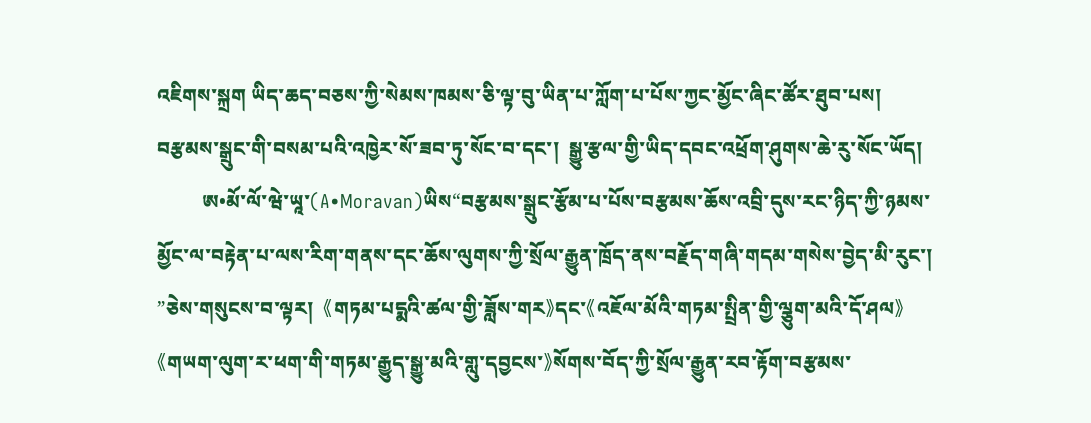འཇིགས་སྐྲག ཡིད་ཆད་བཅས་ཀྱི་སེམས་ཁམས་ཅི་ལྟ་བུ་ཡིན་པ་ཀློག་པ་པོས་ཀྱང་མྱོང་ཞིང་ཚོར་ཐུབ་པས།  བརྩམས་སྒྲུང་གི་བསམ་པའི་འཁྱེར་སོ་ཟབ་ཏུ་སོང་བ་དང་།  སྒྱུ་རྩལ་གྱི་ཡིད་དབང་འཕྲོག་ཤུགས་ཆེ་རུ་སོང་ཡོད།
         ཨ•མོ་ལོ་ཝེ་ཡཱ་(A•Moravan)ཡིས“བརྩམས་སྒྲུང་རྩོམ་པ་པོས་བརྩམས་ཆོས་འབྲི་དུས་རང་ཉིད་ཀྱི་ཉམས་མྱོང་ལ་བརྟེན་པ་ལས་རིག་གནས་དང་ཆོས་ལུགས་ཀྱི་སྲོལ་རྒྱུན་ཁྲོད་ནས་བརྗོད་གཞི་གདམ་གསེས་བྱེད་མི་རུང་། ”ཅེས་གསུངས་བ་ལྟར།  《གཏམ་པདྨའི་ཚལ་གྱི་ཟློས་གར》དང་《འཇོལ་མོའི་གཏམ་སྤྲིན་གྱི་ལྕུག་མའི་དོ་ཤལ》《གཡག་ལུག་ར་ཕག་གི་གཏམ་རྒྱུད་སྒྱུ་མའི་གླུ་དབྱངས་》སོགས་བོད་ཀྱི་སྲོལ་རྒྱུན་རབ་རྟོག་བརྩམས་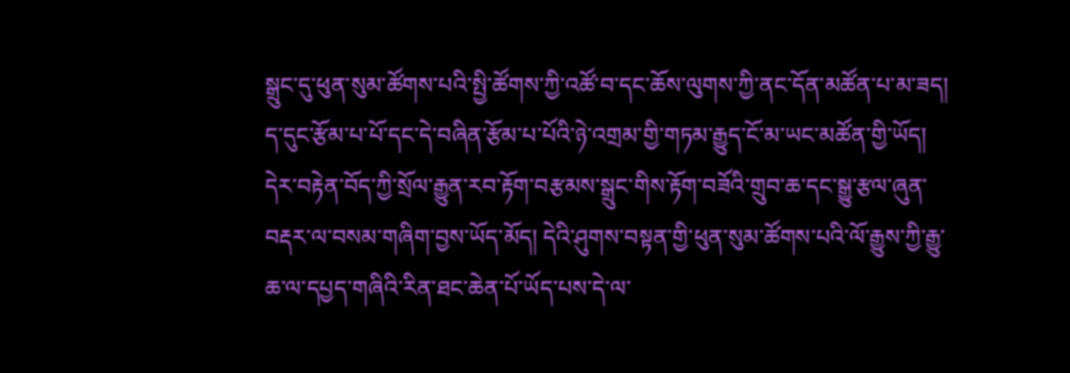སྒྲུང་དུ་ཕུན་སུམ་ཚོགས་པའི་སྤྱི་ཚོགས་ཀྱི་འཚོ་བ་དང་ཆོས་ལུགས་ཀྱི་ནང་དོན་མཚོན་པ་མ་ཟད།  ད་དུང་རྩོམ་པ་པོ་དང་དེ་བཞིན་རྩོམ་པ་པོའི་ཉེ་འགྲམ་གྱི་གཏམ་རྒྱུད་ངོ་མ་ཡང་མཚོན་གྱི་ཡོད།  དེར་བརྟེན་བོད་ཀྱི་སྲོལ་རྒྱུན་རབ་རྟོག་བརྩམས་སྒྲུང་གིས་རྟོག་བཟོའི་གྲུབ་ཆ་དང་སྒྱུ་རྩལ་ཞུན་བརྡར་ལ་བསམ་གཞིག་བྱས་ཡོད་མོད། དེའི་ཤུགས་བསྟན་གྱི་ཕུན་སུམ་ཚོགས་པའི་ལོ་རྒྱུས་ཀྱི་རྒྱུ་ཆ་ལ་དཔྱད་གཞིའི་རིན་ཐང་ཆེན་པོ་ཡོད་པས་དེ་ལ་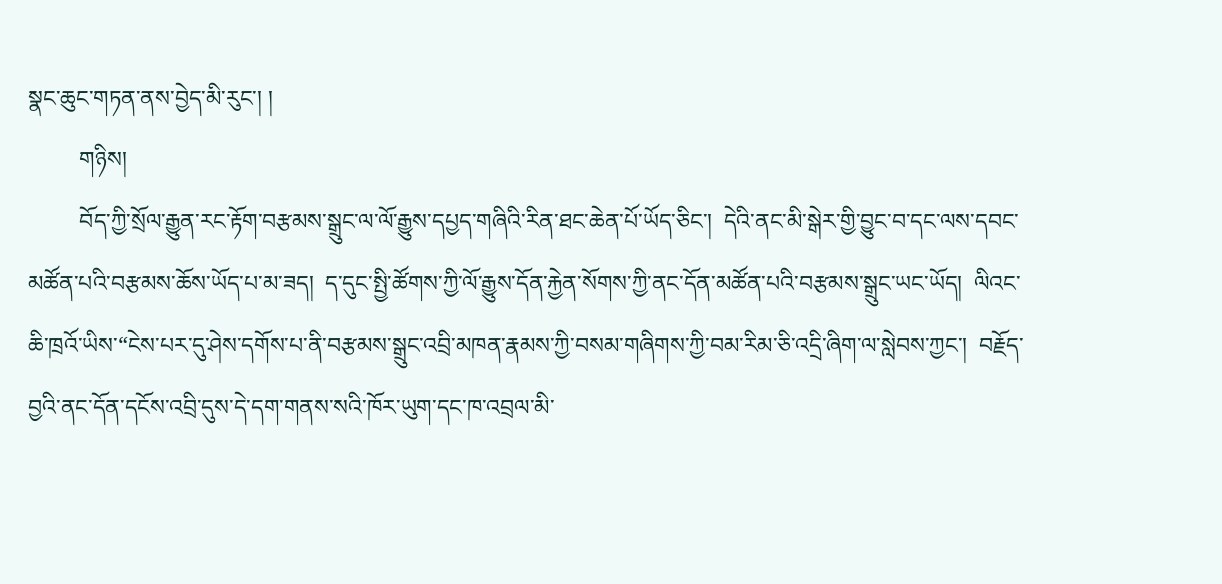སྣང་ཆུང་གཏན་ནས་བྱེད་མི་རུང་། །
         གཉིས།
         བོད་ཀྱི་སྲོལ་རྒྱུན་རང་རྟོག་བརྩམས་སྒྲུང་ལ་ལོ་རྒྱུས་དཔྱད་གཞིའི་རིན་ཐང་ཆེན་པོ་ཡོད་ཅིང་།  དེའི་ནང་མི་སྒེར་གྱི་བྱུང་བ་དང་ལས་དབང་མཚོན་པའི་བརྩམས་ཆོས་ཡོད་པ་མ་ཟད།  ད་དུང་སྤྱི་ཚོགས་ཀྱི་ལོ་རྒྱུས་དོན་རྐྱེན་སོགས་ཀྱི་ནང་དོན་མཚོན་པའི་བརྩམས་སྒྲུང་ཡང་ཡོད།  ལིའང་ཆི་ཁྲའོ་ཡིས་“ངེས་པར་དུ་ཤེས་དགོས་པ་ནི་བརྩམས་སྒྲུང་འབྲི་མཁན་རྣམས་ཀྱི་བསམ་གཞིགས་ཀྱི་བམ་རིམ་ཅི་འདྲི་ཞིག་ལ་སླེབས་ཀྱང་།  བརྗོད་བྱའི་ནང་དོན་དངོས་འབྲི་དུས་དེ་དག་གནས་སའི་ཁོར་ཡུག་དང་ཁ་འབྲལ་མི་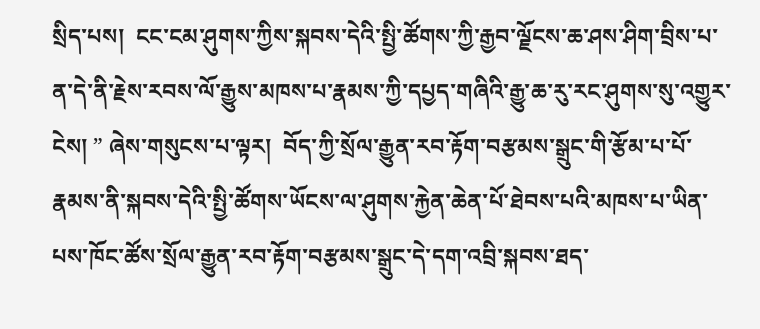སྲིད་པས།  ངང་ངམ་ཤུགས་ཀྱིས་སྐབས་དེའི་སྤྱི་ཚོགས་ཀྱི་རྒྱབ་ལྗོངས་ཆ་ཤས་ཤིག་བྲིས་པ་ན་དེ་ནི་རྗེས་རབས་ལོ་རྒྱུས་མཁས་པ་རྣམས་ཀྱི་དཔྱད་གཞིའི་རྒྱུ་ཆ་རུ་རང་ཤུགས་སུ་འགྱུར་ངེས། ” ཞེས་གསུངས་པ་ལྟར།  བོད་ཀྱི་སྲོལ་རྒྱུན་རབ་རྟོག་བརྩམས་སྒྲུང་གི་རྩོམ་པ་པོ་རྣམས་ནི་སྐབས་དེའི་སྤྱི་ཚོགས་ཡོངས་ལ་ཤུགས་རྐྱེན་ཆེན་པོ་ཐེབས་པའི་མཁས་པ་ཡིན་པས་ཁོང་ཚོས་སྲོལ་རྒྱུན་རབ་རྟོག་བརྩམས་སྒྲུང་དེ་དག་འབྲི་སྐབས་ཐད་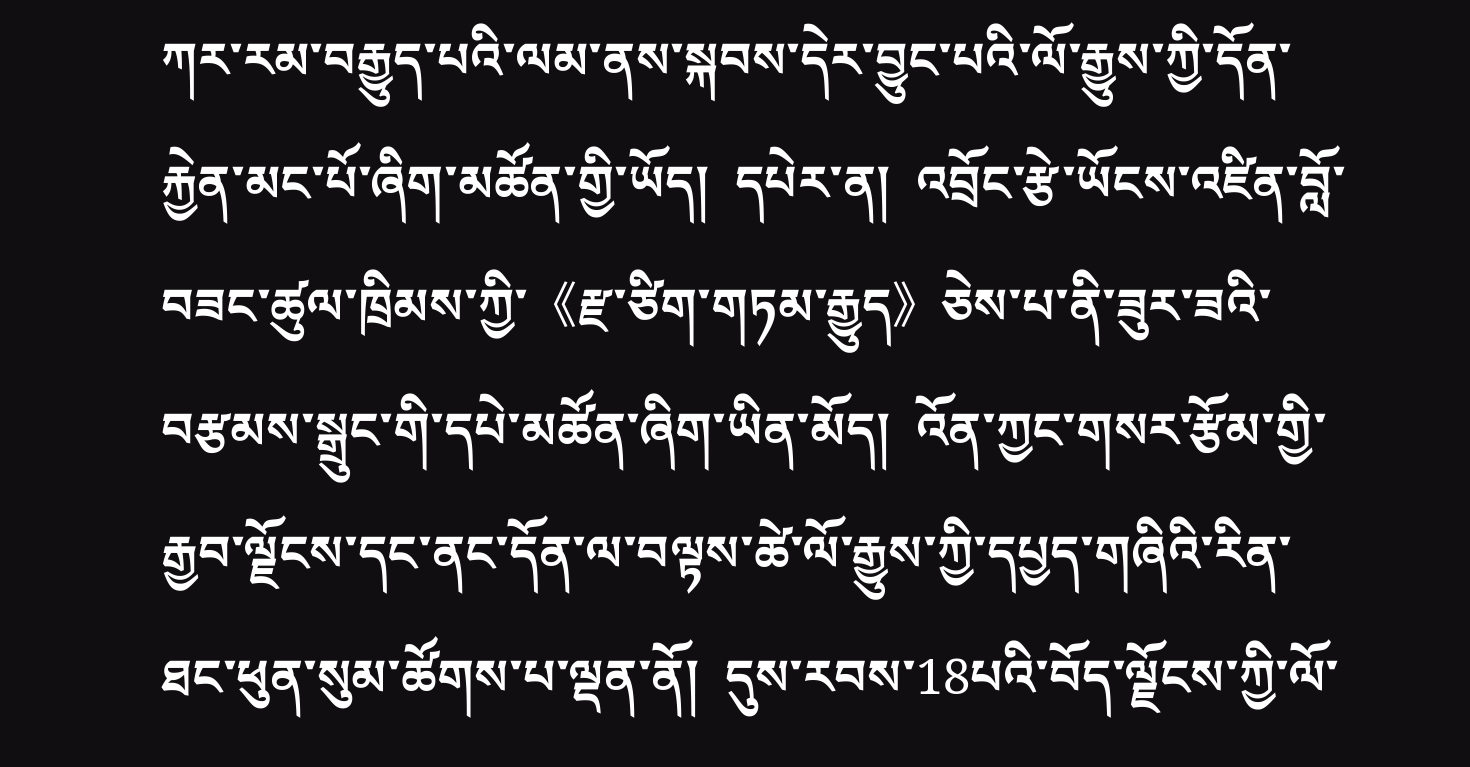ཀར་རམ་བརྒྱུད་པའི་ལམ་ནས་སྐབས་དེར་བྱུང་པའི་ལོ་རྒྱུས་ཀྱི་དོན་རྐྱེན་མང་པོ་ཞིག་མཚོན་གྱི་ཡོད།  དཔེར་ན།  འབྲོང་རྩེ་ཡོངས་འཛིན་བློ་བཟང་ཚུལ་ཁྲིམས་ཀྱི་《རྫ་ཙིག་གཏམ་རྒྱུད》ཅེས་པ་ནི་ཟུར་ཟའི་བརྩམས་སྒྲུང་གི་དཔེ་མཚོན་ཞིག་ཡིན་མོད།  འོན་ཀྱང་གསར་རྩོམ་གྱི་རྒྱབ་ལྗོངས་དང་ནང་དོན་ལ་བལྟས་ཚེ་ལོ་རྒྱུས་ཀྱི་དཔྱད་གཞིའི་རིན་ཐང་ཕུན་སུམ་ཚོགས་པ་ལྡན་ནོ།  དུས་རབས་18པའི་བོད་ལྗོངས་ཀྱི་ལོ་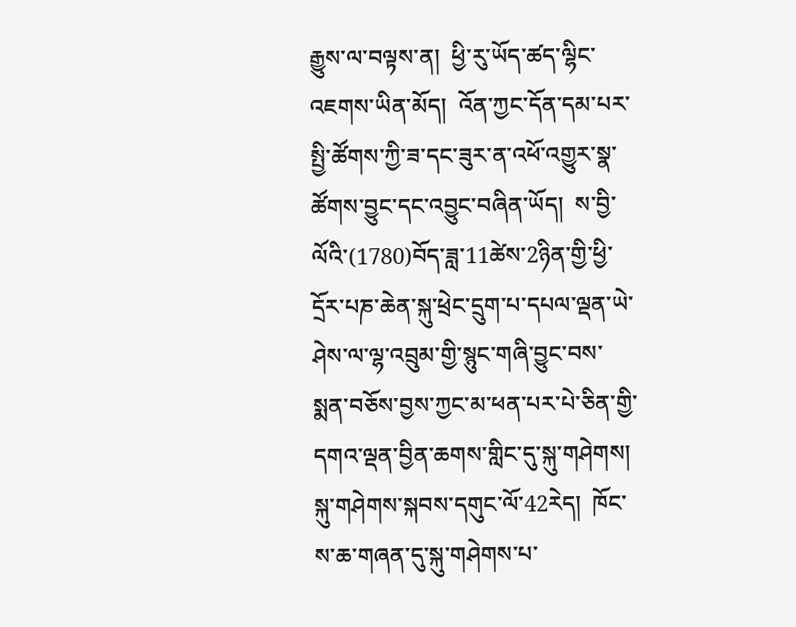རྒྱུས་ལ་བལྟས་ན།  ཕྱི་རུ་ཡོད་ཚད་ལྷིང་འཇགས་ཡིན་མོད།  འོན་ཀྱང་དོན་དམ་པར་སྤྱི་ཚོགས་ཀྱི་ཟ་དང་ཟུར་ན་འཕོ་འགྱུར་སྣ་ཚོགས་བྱུང་དང་འབྱུང་བཞིན་ཡོད།  ས་བྱི་ལོའི་(1780)བོད་ཟླ་11ཚེས་2ཉིན་གྱི་ཕྱི་དྲོར་པཎ་ཆེན་སྐུ་ཕྲེང་དྲུག་པ་དཔལ་ལྡན་ཡེ་ཤེས་ལ་ལྷ་འབྲུམ་གྱི་སྙུང་གཞི་བྱུང་བས་སྨན་བཅོས་བྱས་ཀྱང་མ་ཕན་པར་པེ་ཅིན་གྱི་དགའ་ལྡན་བྱིན་ཆགས་གླིང་དུ་སྐུ་གཤེགས། སྐུ་གཤེགས་སྐབས་དགུང་ལོ་42རེད།  ཁོང་ས་ཆ་གཞན་དུ་སྐུ་གཤེགས་པ་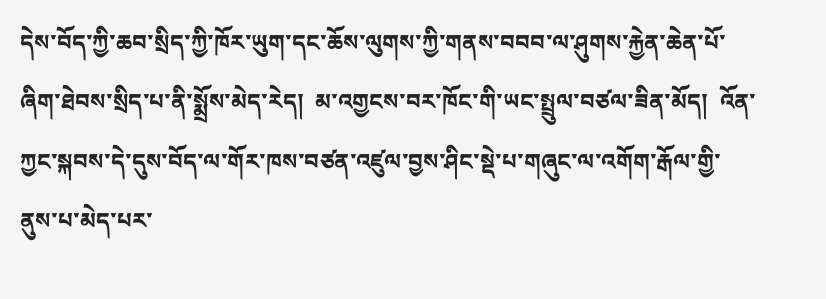དེས་བོད་ཀྱི་ཆབ་སྲིད་ཀྱི་ཁོར་ཡུག་དང་ཆོས་ལུགས་ཀྱི་གནས་བབབ་ལ་ཤུགས་རྐྱེན་ཆེན་པོ་ཞིག་ཐེབས་སྲིད་པ་ནི་སྨྲོས་མེད་རེད།  མ་འགྱངས་བར་ཁོང་གི་ཡང་སྤྲུལ་བཙལ་ཟིན་མོད།  འོན་ཀྱང་སྐབས་དེ་དུས་བོད་ལ་གོར་ཁས་བཙན་འཛུལ་བྱས་ཤིང་སྡེ་པ་གཞུང་ལ་འགོག་རྒོལ་གྱི་ནུས་པ་མེད་པར་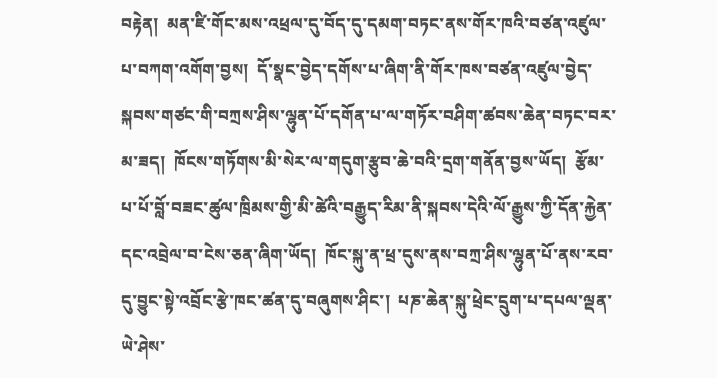བརྟེན།  མན་ཛི་གོང་མས་འཕྲལ་དུ་བོད་དུ་དམག་བཏང་ནས་གོར་ཁའི་བཙན་འཛུལ་པ་བཀག་འགོག་བྱས།  དོ་སྣང་བྱེད་དགོས་པ་ཞིག་ནི་གོར་ཁས་བཙན་འཛུལ་བྱེད་སྐབས་གཙང་གི་བཀྲས་ཤིས་ལྷུན་པོ་དགོན་པ་ལ་གཏོར་བཤིག་ཚབས་ཆེན་བཏང་བར་མ་ཟད།  ཁོངས་གཏོགས་མི་སེར་ལ་གདུག་རྩུབ་ཆེ་བའི་དྲག་གནོན་བྱས་ཡོད།  རྩོམ་པ་པོ་བློ་བཟང་ཚུལ་ཁྲིམས་གྱི་མི་ཚེའི་བརྒྱུད་རིམ་ནི་སྐབས་དེའི་ལོ་རྒྱུས་ཀྱི་དོན་རྐྱེན་དང་འབྲེལ་བ་ངེས་ཅན་ཞིག་ཡོད།  ཁོང་སྐུ་ན་ཕྲ་དུས་ནས་བཀྲ་ཤིས་ལྷུན་པོ་ནས་རབ་དུ་བྱུང་སྟེ་འབྲོང་རྩེ་ཁང་ཚན་དུ་བཞུགས་ཤིང་།  པཎ་ཆེན་སྐུ་ཕྲེང་དྲུག་པ་དཔལ་ལྡན་ཡེ་ཤེས་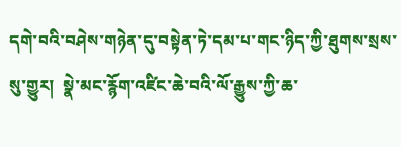དགེ་བའི་བཤེས་གཉེན་དུ་བསྟེན་ཏེ་དམ་པ་གང་ཉིད་ཀྱི་ཐུགས་སྲས་སུ་གྱུར།  སྣེ་མང་རྙོག་འཛིང་ཆེ་བའི་ལོ་རྒྱུས་ཀྱི་ཆ་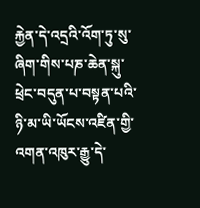རྐྱེན་དེ་འདྲའི་འོག་ཏུ་སུ་ཞིག་གིས་པཎ་ཆེན་སྐུ་ཕྲེང་བདུན་པ་བསྟན་པའི་ཉི་མ་ཡི་ཡོངས་འཛིན་གྱི་འགན་འཁུར་རྒྱུ་དེ་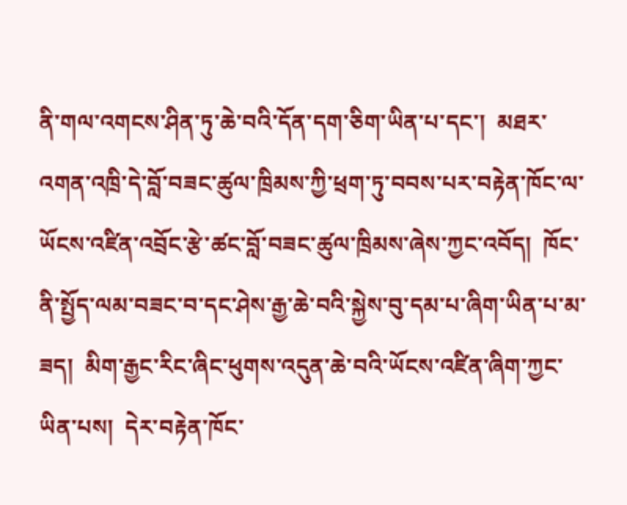ནི་གལ་འགངས་ཤིན་ཏུ་ཆེ་བའི་དོན་དག་ཅིག་ཡིན་པ་དང་།  མཐར་འགན་འཁྲི་དེ་བློ་བཟང་ཚུལ་ཁྲིམས་ཀྱི་ཕྲག་ཏུ་བབས་པར་བརྟེན་ཁོང་ལ་ཡོངས་འཛིན་འབྲོང་རྩེ་ཚང་བློ་བཟང་ཚུལ་ཁྲིམས་ཞེས་ཀྱང་འབོད།  ཁོང་ནི་སྤྱོད་ལམ་བཟང་བ་དང་ཤེས་རྒྱ་ཆེ་བའི་སྐྱེས་བུ་དམ་པ་ཞིག་ཡིན་པ་མ་ཟད།  མིག་རྒྱང་རིང་ཞིང་ཕུགས་འདུན་ཆེ་བའི་ཡོངས་འཛིན་ཞིག་ཀྱང་ཡིན་པས།  དེར་བརྟེན་ཁོང་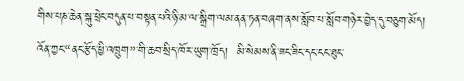གིས་པཎ་ཆེན་སྐུ་ཕྲེང་བདུན་པ་བསྟན་པའི་ཉི་མ་ལ་སྒྲིག་ལམ་ནན་ཏན་བཞག་ནས་སློབ་པ་སློབ་གཉེར་བྱེད་དུ་བཅུག་མོད།  འོན་ཀྱང་“ནང་རྩོད་ཕྱི་འཁྲུག”་གི་ཆབ་སྲིད་ཁོར་ཡུག་ཁྲོད།  མི་སེམས་ནི་ཟང་ཟིང་དང་ངང་ཐུང་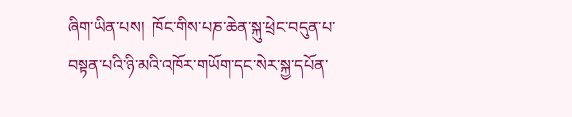ཞིག་ཡིན་པས།  ཁོང་གིས་པཎ་ཆེན་སྐུ་ཕྲེང་བདུན་པ་བསྟན་པའི་ཉི་མའི་འཁོར་གཡོག་དང་སེར་སྐྱ་དཔོན་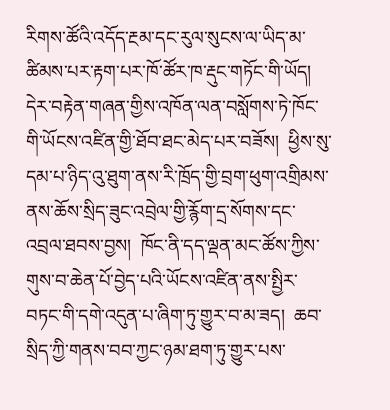རིགས་ཚོའི་འདོད་རྔམ་དང་རུལ་སུངས་ལ་ཡིད་མ་ཚིམས་པར་རྟག་པར་ཁོ་ཚོར་ཁ་རྡུང་གཏོང་གི་ཡོད།  དེར་བརྟེན་གཞན་གྱིས་འཁོན་ལན་བསློགས་ཏེ་ཁོང་གི་ཡོངས་འཛིན་གྱི་ཐོབ་ཐང་མེད་པར་བཟོས།  ཕྱིས་སུ་དམ་པ་ཉིད་འུ་ཐུག་ནས་རི་ཁྲོད་གྱི་བྲག་ཕུག་འགྲིམས་ནས་ཆོས་སྲིད་ཟུང་འབྲེལ་གྱི་རྙོག་དྲ་སོགས་དང་འབྲལ་ཐབས་བྱས།  ཁོང་ནི་དད་ལྡན་མང་ཚོས་ཀྱིས་གུས་བ་ཆེན་པོ་བྱེད་པའི་ཡོངས་འཛིན་ནས་སྤྱིར་བཏང་གི་དགེ་འདུན་པ་ཞིག་ཏུ་གྱུར་བ་མ་ཟད།  ཆབ་སྲིད་ཀྱི་གནས་བབ་ཀྱང་ཉམ་ཐག་ཏུ་གྱུར་པས་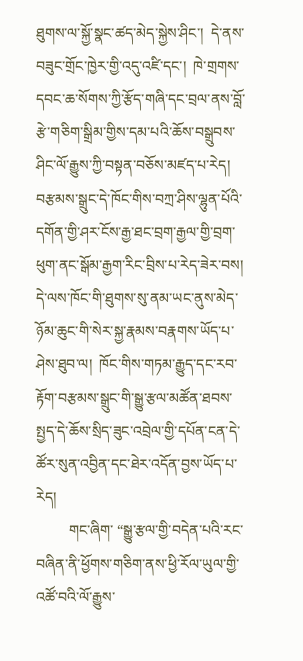ཐུགས་ལ་སྐྱོ་སྣང་ཚད་མེད་སྐྱེས་ཤིང་།  དེ་ནས་བཟུང་གྲོང་ཁྱེར་གྱི་འདུ་འཛི་དང་།  ཁེ་གྲགས་དབང་ཆ་སོགས་ཀྱི་རྩོད་གཞི་དང་བྲལ་ནས་བློ་རྩེ་གཅིག་སྒྲིམ་གྱིས་དམ་པའི་ཆོས་བསྒྲུབས་ཤིང་ལོ་རྒྱུས་ཀྱི་བསྟན་བཅོས་མཛད་པ་རེད།  བརྩམས་སྒྲུང་དེ་ཁོང་གིས་བཀྲ་ཤིས་ལྷུན་པོའི་དགོན་གྱི་ཤར་ངོས་རྒྱ་ཐང་བྲག་རྒྱལ་གྱི་བྲག་ཕུག་ནང་སྒོམ་རྒྱག་རིང་བྲིས་པ་རེད་ཟེར་བས།  དེ་ལས་ཁོང་གི་ཐུགས་སུ་ནམ་ཡང་ནུས་མེད་ཉོམ་ཆུང་གི་སེར་སྐྱ་རྣམས་བརྣགས་ཡོད་པ་ཤེས་ཐུབ་ལ།  ཁོང་གིས་གཏམ་རྒྱུད་དང་རབ་རྟོག་བརྩམས་སྒྲུང་གི་སྒྱུ་རྩལ་མཚོན་ཐབས་སྤྱད་དེ་ཆོས་སྲིད་ཟུང་འབྲེལ་གྱི་དཔོན་ངན་དེ་ཚོར་སུན་འབྱིན་དང་ཐེར་འདོན་བྱས་ཡོད་པ་རེད།
         གང་ཞིག་ “སྒྱུ་རྩལ་གྱི་བདེན་པའི་རང་བཞིན་ནི་ཕྱོགས་གཅིག་ནས་ཕྱི་རོལ་ཡུལ་གྱི་འཚོ་བའི་ལོ་རྒྱུས་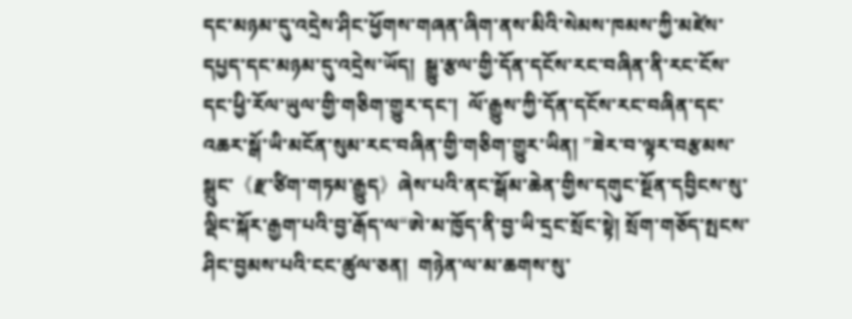དང་མཉམ་དུ་འདྲེས་ཤིང་ཕྱོགས་གཞན་ཞིག་ནས་མིའི་སེམས་ཁམས་ཀྱི་མཛེས་དཔྱད་དང་མཉམ་དུ་འདྲེས་ཡོད།  སྒྱུ་རྩལ་གྱི་དོན་དངོས་རང་བཞིན་ནི་རང་ངོས་དང་ཕྱི་རོལ་ཡུལ་གྱི་གཅིག་གྱུར་དང་།  ལོ་རྒྱུས་ཀྱི་དོན་དངོས་རང་བཞིན་དང་འཆར་སྒོ་ཡི་མངོན་སུམ་རང་བཞིན་གྱི་གཅིག་གྱུར་ཡིན། ”ཟེར་བ་ལྟར་བརྩམས་སྒྲུང་《རྫ་ཙིག་གཏམ་རྒྱུད》ཞེས་པའི་ནང་སྒོམ་ཆེན་གྱིས་དགུང་སྔོན་དབྱིངས་སུ་ལྡིང་སྐོར་རྒྱག་པའི་བྱ་རྒོད་ལ“ཨེ་མ་ཁྱོད་ནི་བྱ་ཡི་དྲང་སྲོང་སྟེ། སྲོག་གཅོད་སྤངས་ཤིང་བྱམས་པའི་ངང་ཚུལ་ཅན།  གཉེན་ལ་མ་ཆགས་སུ་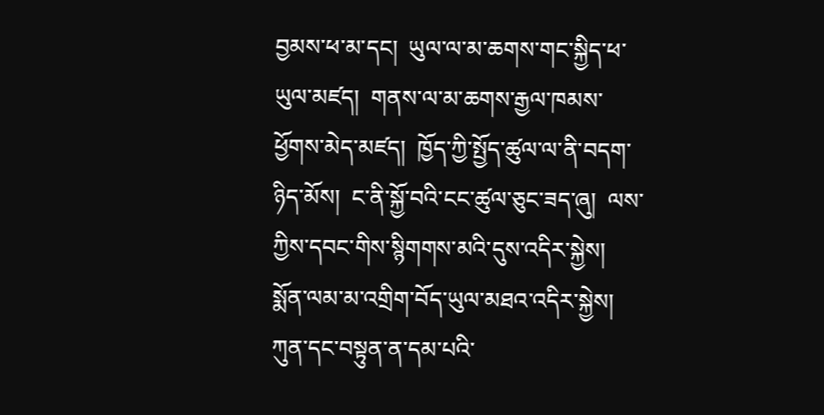བྱམས་ཕ་མ་དང།  ཡུལ་ལ་མ་ཆགས་གང་སྐྱིད་ཕ་ཡུལ་མཛད།  གནས་ལ་མ་ཆགས་རྒྱལ་ཁམས་ཕྱོགས་མེད་མཛད།  ཁྱོད་ཀྱི་སྤྱོད་ཚུལ་ལ་ནི་བདག་ཉིད་མོས།  ང་ནི་སྐྱོ་བའི་ངང་ཚུལ་ཅུང་ཟད་ཞུ།  ལས་ཀྱིས་དབང་གིས་སྙིགགས་མའི་དུས་འདིར་སྐྱེས།  སྨོན་ལམ་མ་འགྲིག་བོད་ཡུལ་མཐའ་འདིར་སྐྱེས།  ཀུན་དང་བསྟུན་ན་དམ་པའི་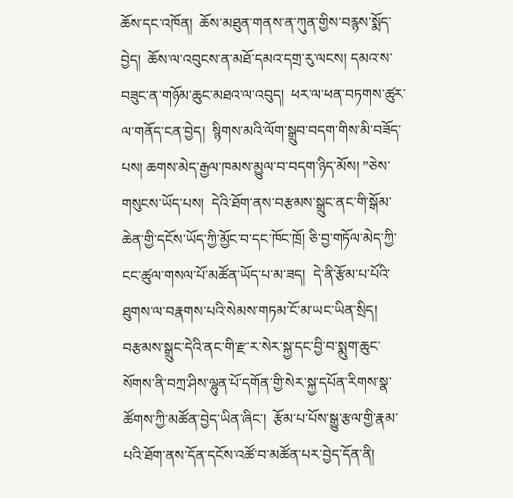ཆོས་དང་འཁོན།  ཆོས་མཐུན་གནས་ན་ཀུན་གྱིས་བརྙས་སྨོད་བྱེད།  ཆོས་ལ་འབུངས་ན་མཐོ་དམའ་དགྲ་རུ་ལངས། དམའ་ས་བཟུང་ན་གཉོམ་ཆུང་མཐའ་ལ་འབུད།  ཕར་ལ་ཕན་བཏགས་ཚུར་ལ་གནོད་ངན་བྱེད།  སྙིགས་མའི་ལོག་སྒྲུབ་བདག་གིས་མི་བཟོད་པས། ཆགས་མེད་རྒྱལ་ཁམས་མྱུལ་བ་བདག་ཉིད་མོས། ”ཅེས་གསུངས་ཡོད་པས།  དེའི་ཐོག་ནས་བརྩམས་སྒྲུང་ནང་གི་སྒོམ་ཆེན་གྱི་དངོས་ཡོད་ཀྱི་མྱོང་བ་དང་ཁོང་ཁྲོ། ཅི་བྱ་གཏོལ་མེད་ཀྱི་ངང་ཚུལ་གསལ་པོ་མཚོན་ཡོད་པ་མ་ཟད།  དེ་ནི་རྩོམ་པ་པོའི་ཐུགས་ལ་བརྣགས་པའི་སེམས་གཏམ་ངོ་མ་ཡང་ཡིན་སྲིད།  བརྩམས་སྒྲུང་དེའི་ནང་གི་རྫ་ར་སེར་སྐྱ་དང་བྱི་བ་སྨུག་ཆུང་སོགས་ནི་བཀྲ་ཤིས་ལྷུན་པོ་དགོན་གྱི་སེར་སྐྱ་དཔོན་རིགས་སྣ་ཚོགས་ཀྱི་མཚོན་བྱེད་ཡིན་ཞིང་།  རྩོམ་པ་པོས་སྒྱུ་རྩལ་གྱི་རྣམ་པའི་ཐོག་ནས་དོན་དངོས་འཚོ་བ་མཚོན་པར་བྱེད་དོན་ནི།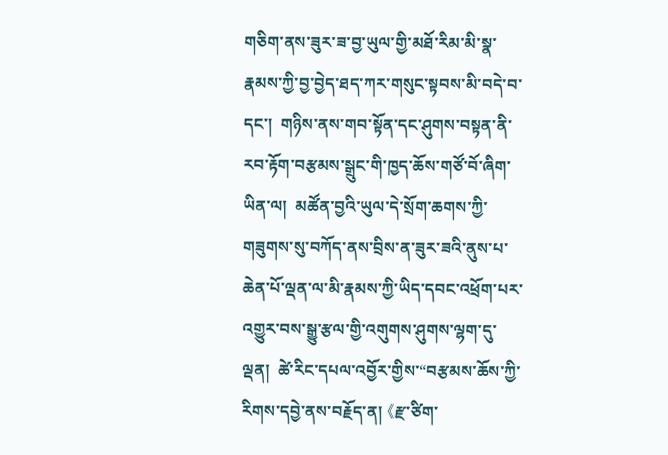གཅིག་ནས་ཟུར་ཟ་བྱ་ཡུལ་གྱི་མཐོ་རིམ་མི་སྣ་རྣམས་ཀྱི་བྱ་བྱེད་ཐད་ཀར་གསུང་སྟབས་མི་བདེ་བ་དང་།  གཉིས་ནས་གབ་སྟོན་དང་ཤུགས་བསྟན་ནི་རབ་རྟོག་བརྩམས་སྒྲུང་གི་ཁྱད་ཆོས་གཙོ་བོ་ཞིག་ཡིན་ལ།  མཚོན་བྱའི་ཡུལ་དེ་སྲོག་ཆགས་ཀྱི་གཟུགས་སུ་བཀོད་ནས་བྲིས་ན་ཟུར་ཟའི་ནུས་པ་ཆེན་པོ་ལྡན་ལ་མི་རྣམས་ཀྱི་ཡིད་དབང་འཕྲོག་པར་འགྱུར་བས་སྒྱུ་རྩལ་གྱི་འགུགས་ཤུགས་ལྷག་དུ་ལྡན།  ཚེ་རིང་དཔལ་འབྱོར་གྱིས་“བརྩམས་ཆོས་ཀྱི་རིགས་དབྱེ་ནས་བརྗོད་ན། 《རྫ་ཙིག་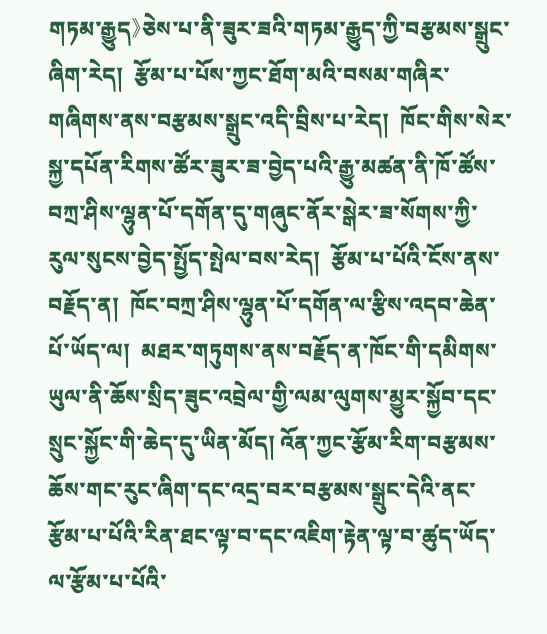གཏམ་རྒྱུད》ཅེས་པ་ནི་ཟུར་ཟའི་གཏམ་རྒྱུད་ཀྱི་བརྩམས་སྒྲུང་ཞིག་རེད།  རྩོམ་པ་པོས་ཀྱང་ཐོག་མའི་བསམ་གཞིར་གཞིགས་ནས་བརྩམས་སྒྲུང་འདི་བྲིས་པ་རེད།  ཁོང་གིས་སེར་སྐྱ་དཔོན་རིགས་ཚོར་ཟུར་ཟ་བྱེད་པའི་རྒྱུ་མཚན་ནི་ཁོ་ཚོས་བཀྲ་ཤིས་ལྷུན་པོ་དགོན་དུ་གཞུང་ནོར་སྒེར་ཟ་སོགས་ཀྱི་རུལ་སུངས་བྱེད་སྤྱོད་སྤེལ་བས་རེད།  རྩོམ་པ་པོའི་ངོས་ནས་བརྗོད་ན།  ཁོང་བཀྲ་ཤིས་ལྷུན་པོ་དགོན་ལ་རྩིས་འདབ་ཆེན་པོ་ཡོད་ལ།  མཐར་གཏུགས་ནས་བརྗོད་ན་ཁོང་གི་དམིགས་ཡུལ་ནི་ཆོས་སྲིད་ཟུང་འབྲེལ་གྱི་ལམ་ལུགས་མྱུར་སྐྱོབ་དང་སྲུང་སྐྱོང་གི་ཆེད་དུ་ཡིན་མོད། འོན་ཀྱང་རྩོམ་རིག་བརྩམས་ཆོས་གང་རུང་ཞིག་དང་འདྲ་བར་བརྩམས་སྒྲུང་དེའི་ནང་རྩོམ་པ་པོའི་རིན་ཐང་ལྟ་བ་དང་འཇིག་རྟེན་ལྟ་བ་ཚུད་ཡོད་ལ་རྩོམ་པ་པོའི་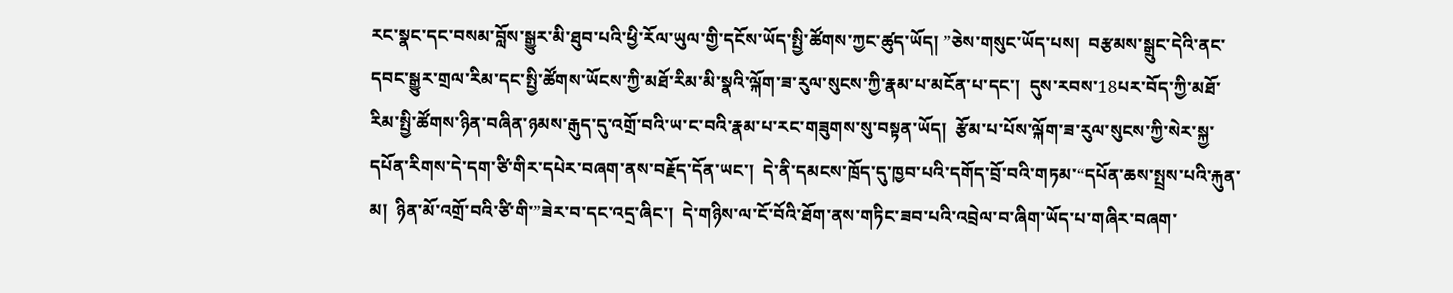རང་སྣང་དང་བསམ་བློས་སྒྱུར་མི་ཐུབ་པའི་ཕྱི་རོལ་ཡུལ་གྱི་དངོས་ཡོད་སྤྱི་ཚོགས་ཀྱང་ཚུད་ཡོད། ”ཅེས་གསུང་ཡོད་པས།  བརྩམས་སྒྲུང་དེའི་ནང་དབང་སྒྱུར་གྲལ་རིམ་དང་སྤྱི་ཚོགས་ཡོངས་ཀྱི་མཐོ་རིམ་མི་སྣའི་ལྐོག་ཟ་རུལ་སུངས་ཀྱི་རྣམ་པ་མངོན་པ་དང་།  དུས་རབས་18པར་བོད་ཀྱི་མཐོ་རིམ་སྤྱི་ཚོགས་ཉིན་བཞིན་ཉམས་རྒུད་དུ་འགྲོ་བའི་ཡ་ང་བའི་རྣམ་པ་རང་གཟུགས་སུ་བསྟན་ཡོད།  རྩོམ་པ་པོས་ལྐོག་ཟ་རུལ་སུངས་ཀྱི་སེར་སྐྱ་དཔོན་རིགས་དེ་དག་ཙི་གིར་དཔེར་བཞག་ནས་བརྗོད་དོན་ཡང་།  དེ་ནི་དམངས་ཁྲོད་དུ་ཁྱབ་པའི་དགོད་བྲོ་བའི་གཏམ་“དཔོན་ཆས་སྤྲས་པའི་རྐུན་མ།  ཉིན་མོ་འགྲོ་བའི་ཙི་གི་”ཟེར་བ་དང་འདྲ་ཞིང་།  དེ་གཉིས་ལ་ངོ་བོའི་ཐོག་ནས་གཏིང་ཟབ་པའི་འབྲེལ་བ་ཞིག་ཡོད་པ་གཞིར་བཞག་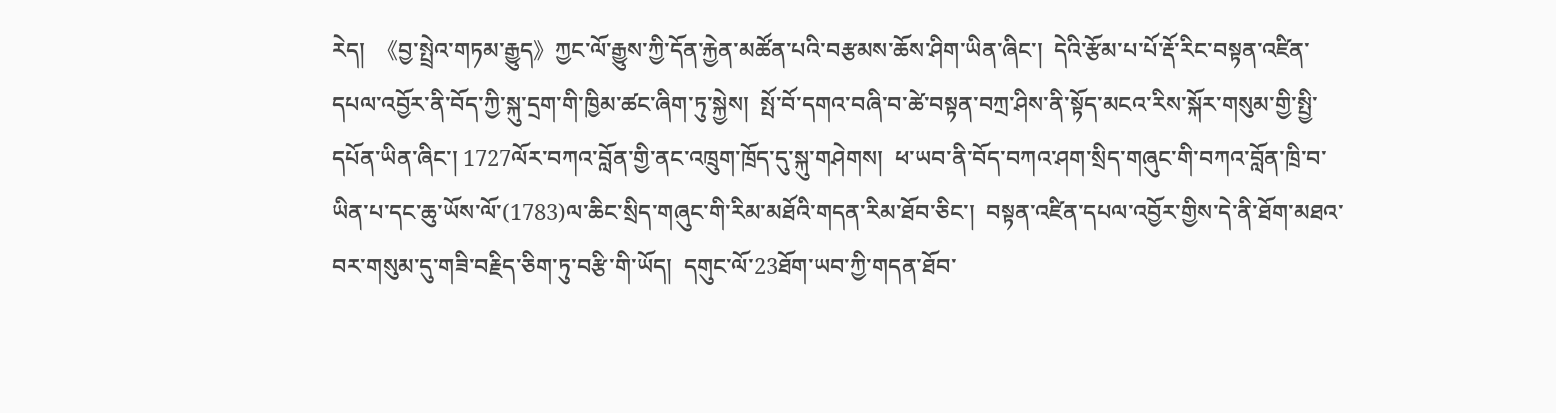རེད།  《བྱ་སྤྲེའ་གཏམ་རྒྱུད》ཀྱང་ལོ་རྒྱུས་ཀྱི་དོན་རྐྱེན་མཚོན་པའི་བརྩམས་ཆོས་ཤིག་ཡིན་ཞིང་།  དེའི་རྩོམ་པ་པོ་རྡོ་རིང་བསྟན་འཛིན་དཔལ་འབྱོར་ནི་བོད་ཀྱི་སྐུ་དྲག་གི་ཁྱིམ་ཚང་ཞིག་ཏུ་སྐྱེས།  སྤོ་བོ་དགའ་བཞི་བ་ཚེ་བསྟན་བཀྲ་ཤིས་ནི་སྟོད་མངའ་རིས་སྐོར་གསུམ་གྱི་སྤྱི་དཔོན་ཡིན་ཞིང་། 1727ལོར་བཀའ་བློན་གྱི་ནང་འཁྲུག་ཁྲོད་དུ་སྐུ་གཤེགས།  ཕ་ཡབ་ནི་བོད་བཀའ་ཤག་སྲིད་གཞུང་གི་བཀའ་བློན་ཁྲི་བ་ཡིན་པ་དང་ཆུ་ཡོས་ལོ་(1783)ལ་ཆིང་སྲིད་གཞུང་གི་རིམ་མཐོའི་གདན་རིམ་ཐོབ་ཅིང་།  བསྟན་འཛིན་དཔལ་འབྱོར་གྱིས་དེ་ནི་ཐོག་མཐའ་བར་གསུམ་དུ་གཟི་བརྗིད་ཅིག་ཏུ་བརྩི་གི་ཡོད།  དགུང་ལོ་23ཐོག་ཡབ་ཀྱི་གདན་ཐོབ་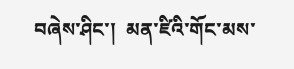བཞེས་ཤིང་།  མན་ཛིའི་གོང་མས་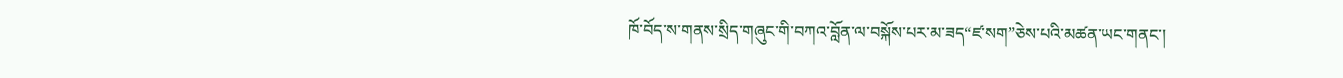ཁོ་བོད་ས་གནས་སྲིད་གཞུང་གི་བཀའ་བློན་ལ་བསྐོས་པར་མ་ཟད“ཛ་སག”ཅེས་པའི་མཚན་ཡང་གནང་།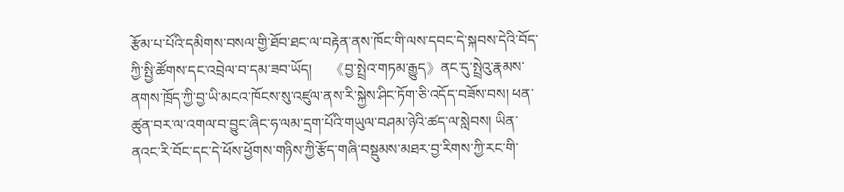རྩོམ་པ་པོའི་དམིགས་བསལ་གྱི་ཐོབ་ཐང་ལ་བརྟེན་ནས་ཁོང་གི་ལས་དབང་དེ་སྐབས་དེའི་བོད་ཀྱི་སྤྱི་ཚོགས་དང་འབྲེལ་བ་དམ་ཟབ་ཡོད།     《བྱ་སྤྲེའ་གཏམ་རྒྱུད》ནང་དུ་སྤྲེའུ་རྣམས་ནགས་ཁྲོད་ཀྱི་བྱ་ཡི་མངའ་ཁོངས་སུ་འཛུལ་ནས་རི་སྐྱེས་ཤིང་ཏོག་ཅི་འདོད་བཟོས་བས། ཕན་ཚུན་བར་ལ་འགལ་བ་བྱུང་ཞིང་ཧ་ལམ་དྲག་པོའི་གཡུལ་བཤམ་ཉེའི་ཚད་ལ་སླེབས། ཡིན་ནའང་རི་བོང་དང་དེ་ཕོས་ཕྱོགས་གཉིས་ཀྱི་རྩོད་གཞི་བསྡུམས་མཐར་བྱ་རིགས་ཀྱི་རང་གི་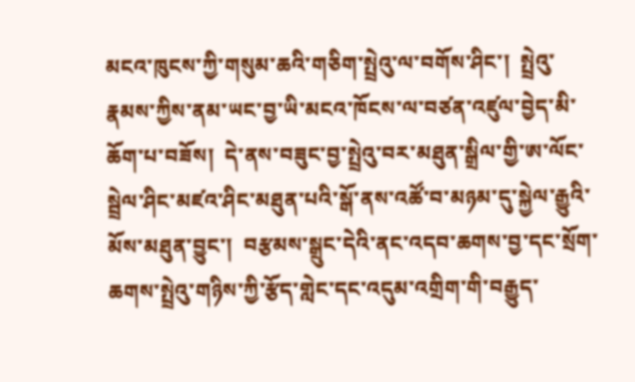མངའ་ཁུངས་ཀྱི་གསུམ་ཆའི་གཅིག་སྤྲེའུ་ལ་བགོས་ཤིང་།  སྤྲེའུ་རྣམས་ཀྱིས་ནམ་ཡང་བྱ་ཡི་མངའ་ཁོངས་ལ་བཙན་འཛུལ་བྱེད་མི་ཆོག་པ་བཟོས།  དེ་ནས་བཟུང་བྱ་སྤྲེའུ་བར་མཐུན་སྒྲིལ་གྱི་ཨ་ལོང་སྦྲེལ་ཤིང་མཛའ་ཤིང་མཐུན་པའི་སྒོ་ནས་འཚོ་བ་མཉམ་དུ་སྐྱེལ་རྒྱུའི་མོས་མཐུན་བྱུང་།  བརྩམས་སྒྲུང་དེའི་ནང་འདབ་ཆགས་བྱ་དང་སྲོག་ཆགས་སྤྲེའུ་གཉིས་ཀྱི་རྩོད་གླེང་དང་འདུམ་འགྲིག་གི་བརྒྱུད་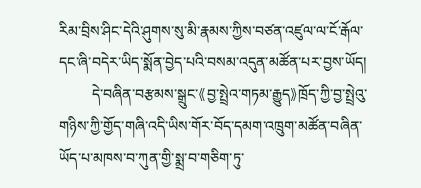རིམ་བྲིས་ཤིང་དེའི་ཤུགས་སུ་མི་རྣམས་ཀྱིས་བཙན་འཛུལ་ལ་ངོ་རྒོལ་དང་ཞི་བདེར་ཡིད་སྨོན་བྱེད་པའི་བསམ་འདུན་མཚོན་པར་བྱས་ཡོད།
         དེ་བཞིན་བརྩམས་སྒྲུང་《བྱ་སྤྲེའ་གཏམ་རྒྱུད》ཁྲོད་ཀྱི་བྱ་སྤྲེའུ་གཉིས་ཀྱི་གྱོད་གཞི་འདི་ཡིས་གོར་བོད་དམག་འཁྲུག་མཚོན་བཞིན་ཡོད་པ་མཁས་བ་ཀུན་གྱི་སྨྲ་བ་གཅིག་ཏུ་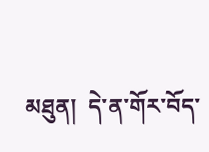མཐུན།  དེ་ན་གོར་བོད་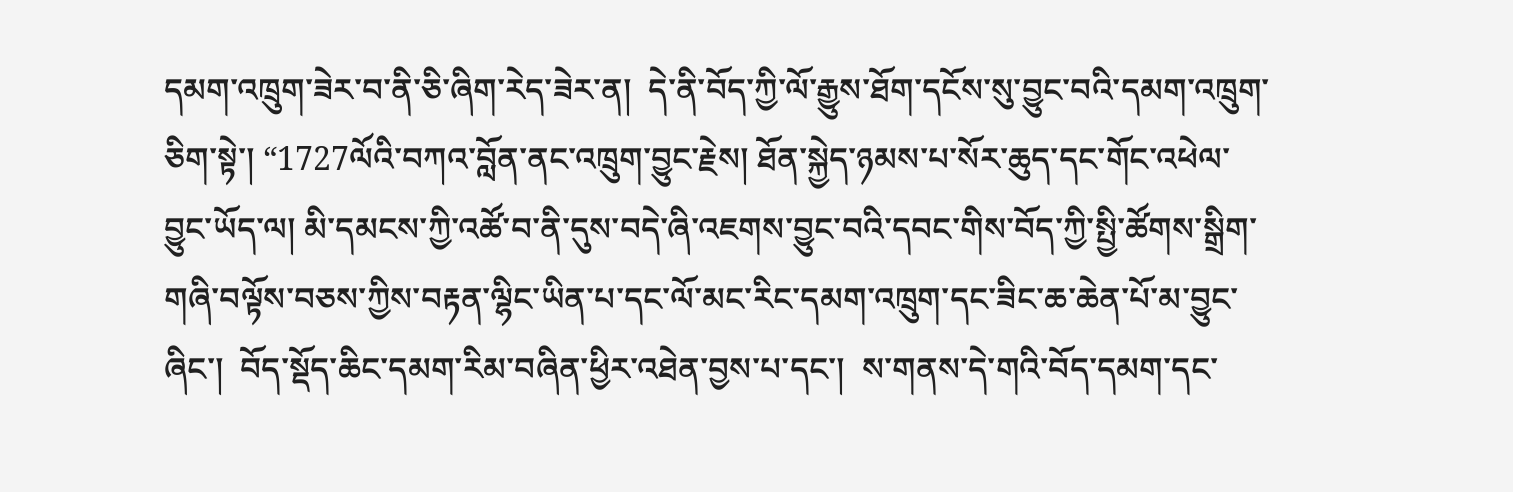དམག་འཁྲུག་ཟེར་བ་ནི་ཅི་ཞིག་རེད་ཟེར་ན།  དེ་ནི་བོད་ཀྱི་ལོ་རྒྱུས་ཐོག་དངོས་སུ་བྱུང་བའི་དམག་འཁྲུག་ཅིག་སྟེ་། “1727ལོའི་བཀའ་བློན་ནང་འཁྲུག་བྱུང་རྗེས། ཐོན་སྐྱེད་ཉམས་པ་སོར་ཆུད་དང་གོང་འཕེལ་བྱུང་ཡོད་ལ། མི་དམངས་ཀྱི་འཚོ་བ་ནི་དུས་བདེ་ཞི་འཇགས་བྱུང་བའི་དབང་གིས་བོད་ཀྱི་སྤྱི་ཚོགས་སྒྲིག་གཞི་བལྟོས་བཅས་ཀྱིས་བརྟན་ལྷིང་ཡིན་པ་དང་ལོ་མང་རིང་དམག་འཁྲུག་དང་ཟིང་ཆ་ཆེན་པོ་མ་བྱུང་ཞིང་།  བོད་སྡོད་ཆིང་དམག་རིམ་བཞིན་ཕྱིར་འཐེན་བྱས་པ་དང་།  ས་གནས་དེ་གའི་བོད་དམག་དང་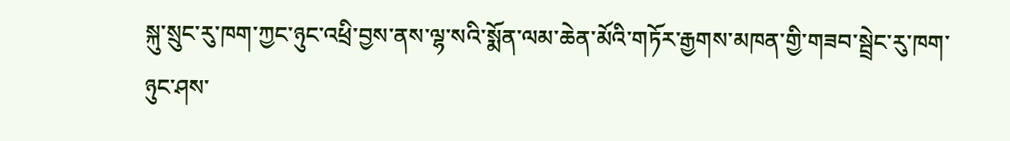སྐུ་སྲུང་རུ་ཁག་ཀྱང་ཉུང་འཕྲི་བྱས་ནས་ལྷ་སའི་སྨོན་ལམ་ཆེན་མོའི་གཏོར་རྒྱགས་མཁན་གྱི་གཟབ་སྦྲེང་རུ་ཁག་ཉུང་ཤས་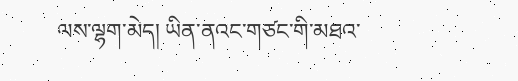ལས་ལྷག་མེད། ཡིན་ནའང་གཙང་གི་མཐའ་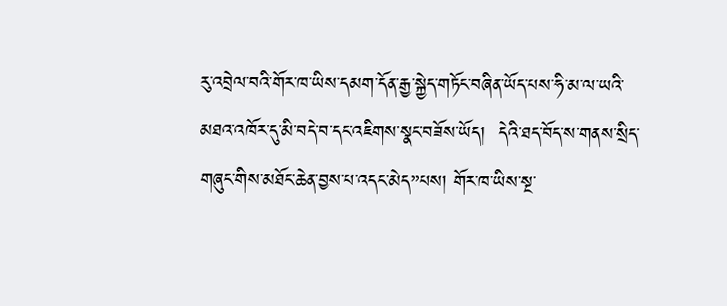རུ་འབྲེལ་བའི་གོར་ཁ་ཡིས་དམག་དོན་རྒྱ་སྐྱེད་གཏོང་བཞིན་ཡོད་པས་ཧི་མ་ལ་ཡའི་མཐའ་འཁོར་དུ་མི་བདེ་བ་དང་འཇིགས་སྣང་བཟོས་ཡོད།  དེའི་ཐད་བོད་ས་གནས་སྲིད་གཞུང་གིས་མཐོང་ཆེན་བྱས་པ་འདང་མེད”པས། གོར་ཁ་ཡིས་སྔ་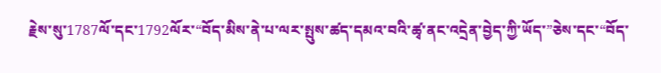རྗེས་སུ་1787ལོ་དང་1792ལོར་“བོད་མིས་ནེ་པ་ལར་སྤུས་ཚད་དམའ་བའི་ཚྭ་ནང་འདྲེན་བྱེད་ཀྱི་ཡོད་”ཅེས་དང་“བོད་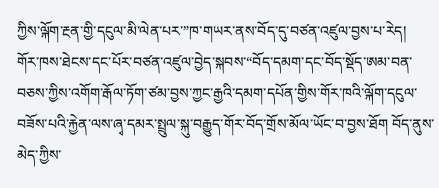ཀྱིས་ལྐོག་རྔན་གྱི་དངུལ་མི་ལེན་པར་”ཁ་གཡར་ནས་བོད་དུ་བཙན་འཛུལ་བྱས་པ་རེད།  གོར་ཁས་ཐེངས་དང་པོར་བཙན་འཛུལ་བྱེད་སྐབས་“བོད་དམག་དང་བོད་སྡོད་ཨམ་བན་བཅས་ཀྱིས་འགོག་རྒོལ་ཏོག་ཙམ་བྱས་ཀྱང་རྒྱའི་དམག་དཔོན་གྱིས་གོར་ཁའི་ལྐོག་དངུལ་བཟོས་པའི་རྐྱེན་ལས་ཞྭ་དམར་སྤྲུལ་སྐུ་བརྒྱུད་གོར་བོད་གྲོས་མོལ་ཡོང་བ་བྱས་ཐོག བོད་ནུས་མེད་ཀྱིས་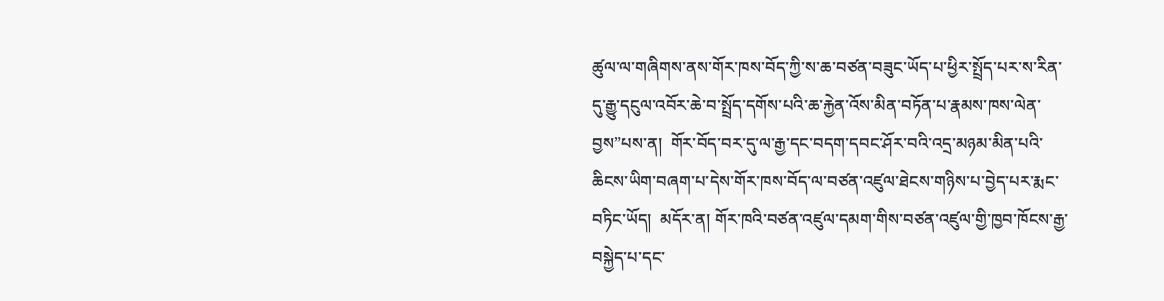ཚུལ་ལ་གཞིགས་ནས་གོར་ཁས་བོད་ཀྱི་ས་ཆ་བཙན་བཟུང་ཡོད་པ་ཕྱིར་སྤྲོད་པར་ས་རིན་དུ་རྒྱུ་དངུལ་འབོར་ཆེ་བ་སྤྲོད་དགོས་པའི་ཆ་རྐྱེན་འོས་མིན་བཏོན་པ་རྣམས་ཁས་ལེན་བྱས”པས་ན།  གོར་བོད་བར་དུ་ལ་རྒྱ་དང་བདག་དབང་ཤོར་བའི་འདྲ་མཉམ་མིན་པའི་ཆིངས་ཡིག་བཞག་པ་དེས་གོར་ཁས་བོད་ལ་བཙན་འཛུལ་ཐེངས་གཉིས་པ་བྱེད་པར་རྨང་བཏིང་ཡོད།  མདོར་ན། གོར་ཁའི་བཙན་འཛུལ་དམག་གིས་བཙན་འཛུལ་གྱི་ཁྱབ་ཁོངས་རྒྱ་བསྐྱེད་པ་དང་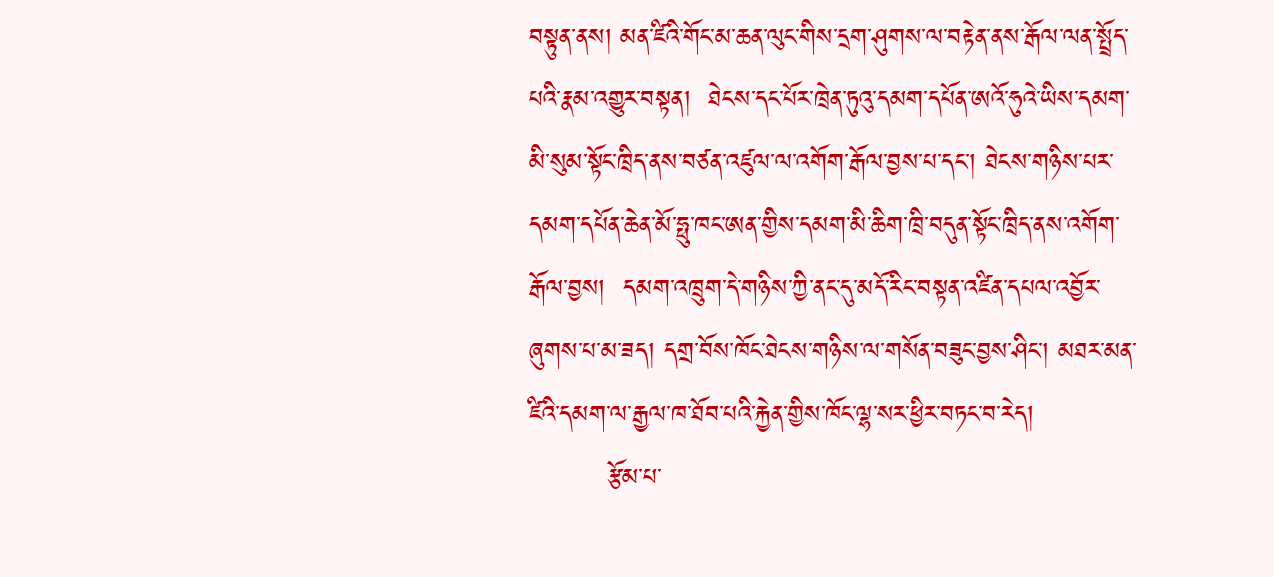བསྟུན་ནས། མན་ཛིའི་གོང་མ་ཆན་ལུང་གིས་དྲག་ཤུགས་ལ་བརྟེན་ནས་རྒོལ་ལན་སྤྲོད་པའི་རྣམ་འགྱུར་བསྟན།  ཐེངས་དང་པོར་ཁྲེན་ཏུའུ་དམག་དཔོན་ཨའོ་ཧུའེ་ཡིས་དམག་མི་སུམ་སྟོང་ཁྲིད་ནས་བཙན་འཛུལ་ལ་འགོག་རྒོལ་བྱས་པ་དང་། ཐེངས་གཉིས་པར་དམག་དཔོན་ཆེན་མོ་ཧྥུ་ཁང་ཨན་གྱིས་དམག་མི་ཆིག་ཁྲི་བདུན་སྟོང་ཁྲིད་ནས་འགོག་རྒོལ་བྱས།  དམག་འཁྲུག་དེ་གཉིས་ཀྱི་ནང་དུ་མདོ་རིང་བསྟན་འཛིན་དཔལ་འབྱོར་ཞུགས་པ་མ་ཟད། དགྲ་བོས་ཁོང་ཐེངས་གཉིས་ལ་གསོན་བཟུང་བྱས་ཤིང་། མཐར་མན་ཛིའི་དམག་ལ་རྒྱལ་ཁ་ཐོབ་པའི་རྐྱེན་གྱིས་ཁོང་ལྷ་སར་ཕྱིར་བཏང་བ་རེད།
         རྩོམ་པ་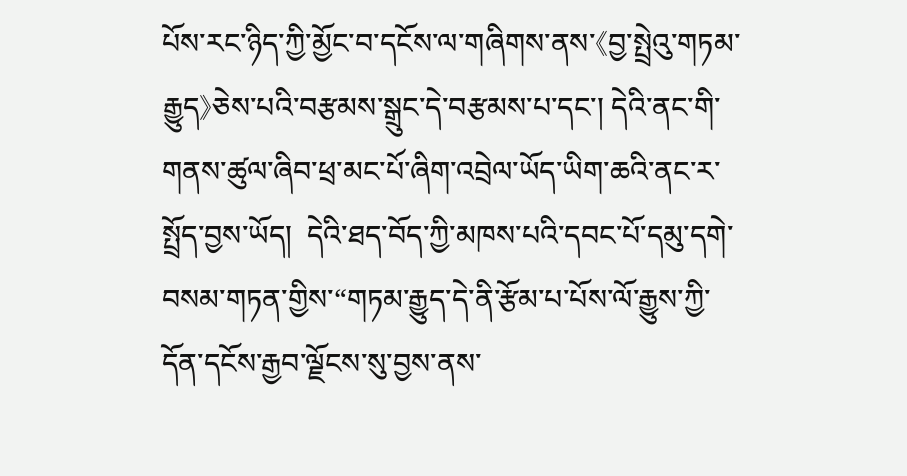པོས་རང་ཉིད་ཀྱི་མྱོང་བ་དངོས་ལ་གཞིགས་ནས་《བྱ་སྤྲེའུ་གཏམ་རྒྱུད》ཅེས་པའི་བརྩམས་སྒྲུང་དེ་བརྩམས་པ་དང་། དེའི་ནང་གི་གནས་ཚུལ་ཞིབ་ཕྲ་མང་པོ་ཞིག་འབྲེལ་ཡོད་ཡིག་ཆའི་ནང་ར་སྤྲོད་བྱས་ཡོད།  དེའི་ཐད་བོད་ཀྱི་མཁས་པའི་དབང་པོ་དམུ་དགེ་བསམ་གཏན་གྱིས་“གཏམ་རྒྱུད་དེ་ནི་རྩོམ་པ་པོས་ལོ་རྒྱུས་ཀྱི་དོན་དངོས་རྒྱབ་ལྗོངས་སུ་བྱས་ནས་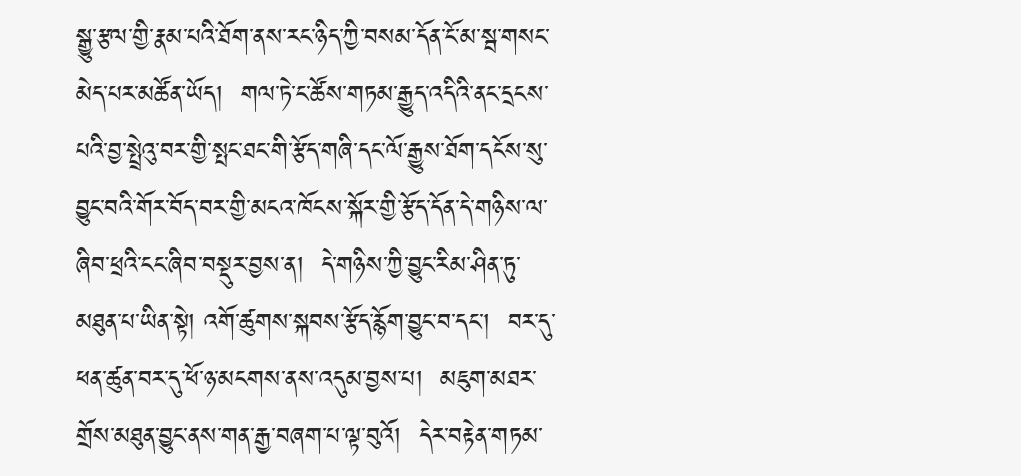སྒྱུ་རྩལ་གྱི་རྣམ་པའི་ཐོག་ནས་རང་ཉིད་ཀྱི་བསམ་དོན་ངོ་མ་སྦ་གསང་མེད་པར་མཚོན་ཡོད།  གལ་ཏེ་ང་ཚོས་གཏམ་རྒྱུད་འདིའི་ནང་དྲངས་པའི་བྱ་སྤྲེའུ་བར་གྱི་སྤང་ཐང་གི་རྩོད་གཞི་དང་ལོ་རྒྱུས་ཐོག་དངོས་སུ་བྱུང་བའི་གོར་བོད་བར་གྱི་མངའ་ཁོངས་སྐོར་གྱི་རྩོད་དོན་དེ་གཉིས་ལ་ཞིབ་ཕྲའི་ངང་ཞིབ་བསྡུར་བྱས་ན།  དེ་གཉིས་ཀྱི་བྱུང་རིམ་ཤིན་ཏུ་མཐུན་པ་ཡིན་སྟེ། འགོ་ཚུགས་སྐབས་རྩོད་རྙོག་བྱུང་བ་དང་།  བར་དུ་ཕན་ཚུན་བར་དུ་ཕོ་ཉ་མངགས་ནས་འདུམ་བྱས་པ།  མཇུག་མཐར་གྲོས་མཐུན་བྱུང་ནས་གན་རྒྱ་བཞག་པ་ལྟ་བུའོ།  དེར་བརྟེན་གཏམ་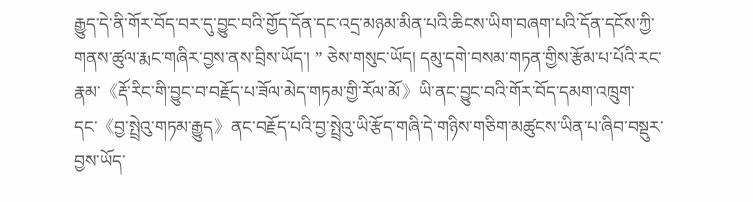རྒྱུད་དེ་ནི་གོར་བོད་བར་དུ་བྱུང་བའི་གྱོད་དོན་དང་འདྲ་མཉམ་མིན་པའི་ཆིངས་ཡིག་བཞག་པའི་དོན་དངོས་ཀྱི་གནས་ཚུལ་རྨང་གཞིར་བྱས་ནས་བྲིས་ཡོད་། ” ཅེས་གསུང་ཡོད། དམུ་དགེ་བསམ་གཏན་གྱིས་རྩོམ་པ་པོའི་རང་རྣམ་《རྡོ་རིང་གི་བྱུང་བ་བརྗོད་པ་ཟོལ་མེད་གཏམ་གྱི་རོལ་མོ》ཡི་ནང་བྱུང་བའི་གོར་བོད་དམག་འཁྲུག་དང་《བྱ་སྤྲེའུ་གཏམ་རྒྱུད》ནང་བརྗོད་པའི་བྱ་སྤྲེའུ་ཡི་རྩོད་གཞི་དེ་གཉིས་གཅིག་མཚུངས་ཡིན་པ་ཞིབ་བསྡུར་བྱས་ཡོད་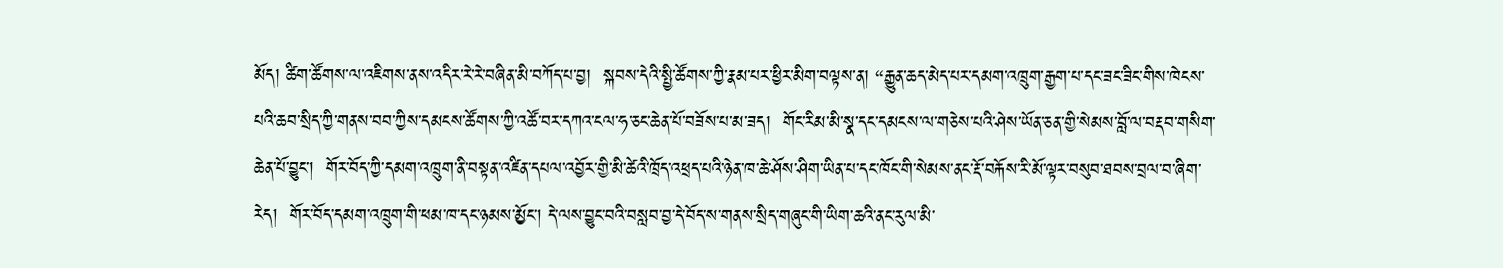མོད། ཚིག་ཚོགས་ལ་འཇིགས་ནས་འདིར་རེ་རེ་བཞིན་མི་བཀོད་པ་བྱ།  སྐབས་དེའི་སྤྱི་ཚོགས་ཀྱི་རྣམ་པར་ཕྱིར་མིག་བལྟས་ན། “རྒྱུན་ཆད་མེད་པར་དམག་འཁྲུག་རྒྱག་པ་དང་ཟང་ཟིང་གིས་ཁེངས་པའི་ཆབ་སྲིད་ཀྱི་གནས་བབ་ཀྱིས་དམངས་ཚོགས་ཀྱི་འཚོ་བར་དཀའ་ངལ་ཧ་ཅང་ཆེན་པོ་བཟོས་པ་མ་ཟད།  གོང་རིམ་མི་སྣ་དང་དམངས་ལ་གཅེས་པའི་ཤེས་ཡོན་ཅན་གྱི་སེམས་བློ་ལ་བརྡབ་གསིག་ཆེན་པོ་བྱུང་།  གོར་བོད་ཀྱི་དམག་འཁྲུག་ནི་བསྟན་འཛིན་དཔལ་འབྱོར་གྱི་མི་ཚེའི་ཁྲོད་འཕྲད་པའི་ཉེན་ཁ་ཆེ་ཤོས་ཤིག་ཡིན་པ་དང་ཁོང་གི་སེམས་ནང་རྡོ་བརྐོས་རི་མོ་ལྟར་བསུབ་ཐབས་བྲལ་བ་ཞིག་རེད།  གོར་བོད་དམག་འཁྲུག་གི་ཕམ་ཁ་དང་ཉམས་མྱོང་། དེ་ལས་བྱུང་བའི་བསླབ་བྱ་དེ་བོད་ས་གནས་སྲིད་གཞུང་གི་ཡིག་ཆའི་ནང་རུལ་མི་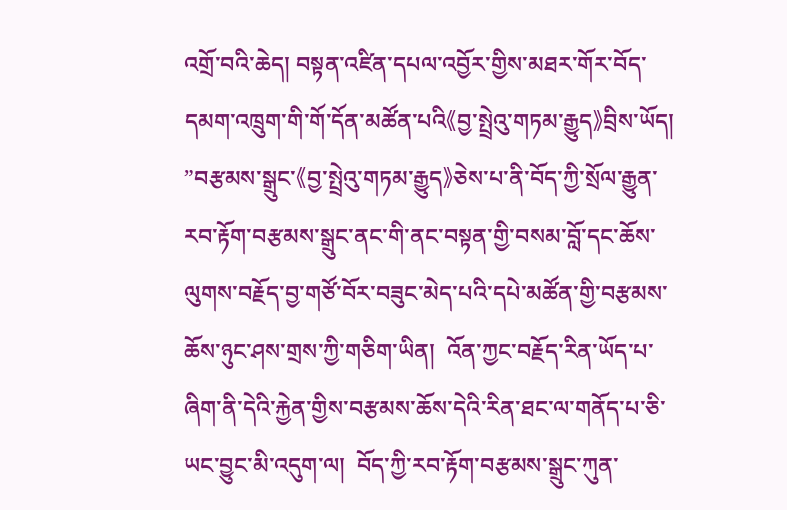འགྲོ་བའི་ཆེད། བསྟན་འཛིན་དཔལ་འབྱོར་གྱིས་མཐར་གོར་བོད་དམག་འཁྲུག་གི་གོ་དོན་མཚོན་པའི《བྱ་སྤྲེའུ་གཏམ་རྒྱུད》བྲིས་ཡོད། ”བརྩམས་སྒྲུང་《བྱ་སྤྲེའུ་གཏམ་རྒྱུད》ཅེས་པ་ནི་བོད་ཀྱི་སྲོལ་རྒྱུན་རབ་རྟོག་བརྩམས་སྒྲུང་ནང་གི་ནང་བསྟན་གྱི་བསམ་བློ་དང་ཆོས་ལུགས་བརྗོད་བྱ་གཙོ་བོར་བཟུང་མེད་པའི་དཔེ་མཚོན་གྱི་བརྩམས་ཆོས་ཉུང་ཤས་གྲས་ཀྱི་གཅིག་ཡིན།  འོན་ཀྱང་བརྗོད་རིན་ཡོད་པ་ཞིག་ནི་དེའི་རྐྱེན་གྱིས་བརྩམས་ཆོས་དེའི་རིན་ཐང་ལ་གནོད་པ་ཅི་ཡང་བྱུང་མི་འདུག་ལ།  བོད་ཀྱི་རབ་རྟོག་བརྩམས་སྒྲུང་ཀུན་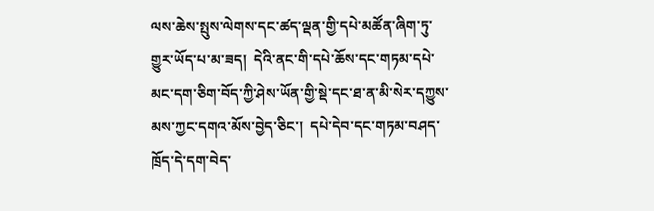ལས་ཆེས་སྤུས་ལེགས་དང་ཚད་ལྡན་གྱི་དཔེ་མཚོན་ཞིག་ཏུ་གྱུར་ཡོད་པ་མ་ཟད།  དེའི་ནང་གི་དཔེ་ཆོས་དང་གཏམ་དཔེ་མང་དག་ཅིག་བོད་ཀྱི་ཤེས་ཡོན་གྱི་སྡེ་དང་ཐ་ན་མི་སེར་དཀྱུས་མས་ཀྱང་དགའ་མོས་བྱེད་ཅིང་།  དཔེ་དེབ་དང་གཏམ་བཤད་ཁྲོད་དེ་དག་བེད་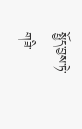སྤྱོད་བྱས་ཏེ་གཟི་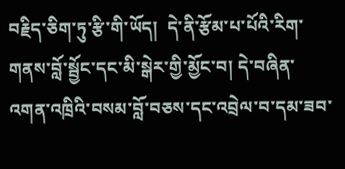བརྗིད་ཅིག་ཏུ་རྩི་གི་ཡོད།  དེ་ནི་རྩོམ་པ་པོའི་རིག་གནས་བློ་སྦྱོང་དང་མི་སྒེར་གྱི་མྱོང་བ། དེ་བཞིན་འགན་འཁྲིའི་བསམ་བློ་བཅས་དང་འབྲེལ་བ་དམ་ཟབ་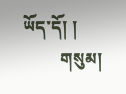ཡོད་དོ། །
         གསུམ།